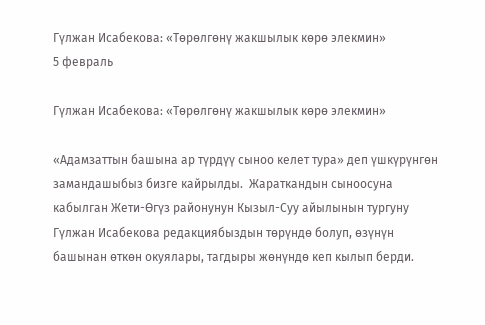Гүлжан Исабекова: «Төрөлгөнү жакшылык көрө элекмин»
5 февраль

Гүлжан Исабекова: «Төрөлгөнү жакшылык көрө элекмин»

«Адамзаттын башына ар түрдүү сыноо келет тура» деп үшкүрүнгөн замандашыбыз бизге кайрылды.  Жараткандын сыноосуна кабылган Жети-Өгүз районунун Кызыл-Суу айылынын тургуну Гүлжан Исабекова редакциябыздын төрүндө болуп, өзүнүн башынан өткөн окуялары, тагдыры жөнүндө кеп кылып берди.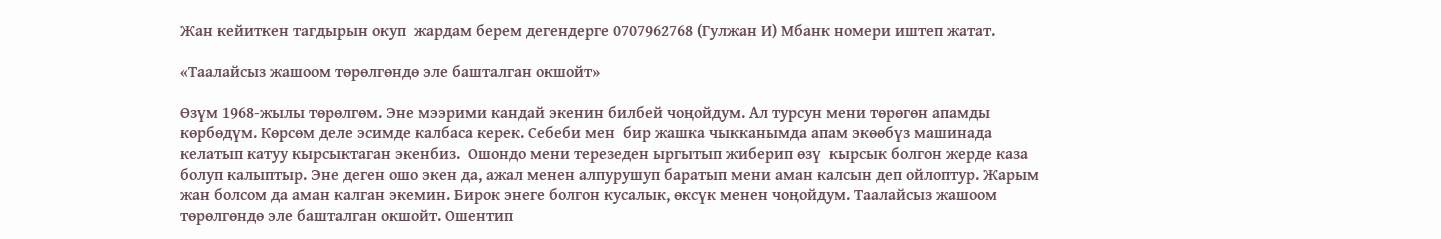Жан кейиткен тагдырын окуп  жардам берем дегендерге 0707962768 (Гулжан И) Мбанк номери иштеп жатат.

«Таалайсыз жашоом төрөлгөндө эле башталган окшойт»

Өзүм 1968-жылы төрөлгөм. Эне мээрими кандай экенин билбей чоңойдум. Ал турсун мени төрөгөн апамды көрбөдүм. Көрсөм деле эсимде калбаса керек. Себеби мен  бир жашка чыкканымда апам экөөбүз машинада келатып катуу кырсыктаган экенбиз.  Ошондо мени терезеден ыргытып жиберип өзү  кырсык болгон жерде каза болуп калыптыр. Эне деген ошо экен да, ажал менен алпурушуп баратып мени аман калсын деп ойлоптур. Жарым жан болсом да аман калган экемин. Бирок энеге болгон кусалык, өксүк менен чоңойдум. Таалайсыз жашоом төрөлгөндө эле башталган окшойт. Ошентип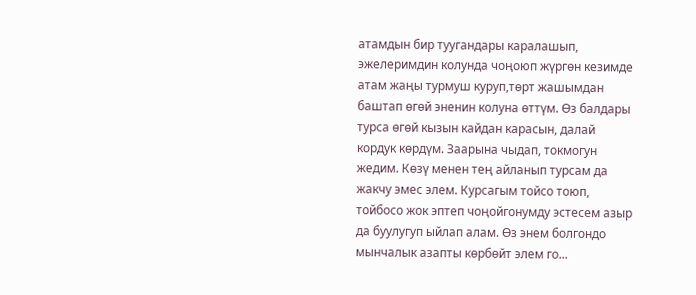атамдын бир туугандары каралашып, эжелеримдин колунда чоңоюп жүргөн кезимде атам жаңы турмуш куруп,төрт жашымдан баштап өгөй эненин колуна өттүм. Өз балдары турса өгөй кызын кайдан карасын, далай кордук көрдүм. Заарына чыдап, токмогун жедим. Көзү менен тең айланып турсам да жакчу эмес элем. Курсагым тойсо тоюп, тойбосо жок эптеп чоңойгонумду эстесем азыр да буулугуп ыйлап алам. Өз энем болгондо мынчалык азапты көрбөйт элем го...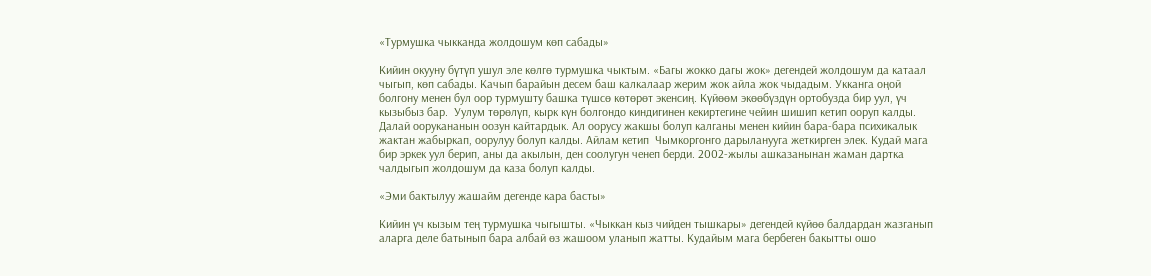«Турмушка чыкканда жолдошум көп сабады»

Кийин окууну бүтүп ушул эле көлгө турмушка чыктым. «Багы жокко дагы жок» дегендей жолдошум да катаал чыгып, көп сабады. Качып барайын десем баш калкалаар жерим жок айла жок чыдадым. Укканга оңой болгону менен бул оор турмушту башка түшсө көтөрөт экенсиң. Күйөөм экөөбүздүн ортобузда бир уул, үч кызыбыз бар.  Уулум төрөлүп, кырк күн болгондо киндигинен кекиртегине чейин шишип кетип ооруп калды. Далай оорукананын оозун кайтардык. Ал оорусу жакшы болуп калганы менен кийин бара-бара психикалык жактан жабыркап, оорулуу болуп калды. Айлам кетип  Чымкоргонго дарыланууга жеткирген элек. Кудай мага бир эркек уул берип, аны да акылын, ден соолугун ченеп берди. 2002-жылы ашказанынан жаман дартка чалдыгып жолдошум да каза болуп калды.

«Эми бактылуу жашайм дегенде кара басты»

Кийин үч кызым тең турмушка чыгышты. «Чыккан кыз чийден тышкары» дегендей күйөө балдардан жазганып аларга деле батынып бара албай өз жашоом уланып жатты. Кудайым мага бербеген бакытты ошо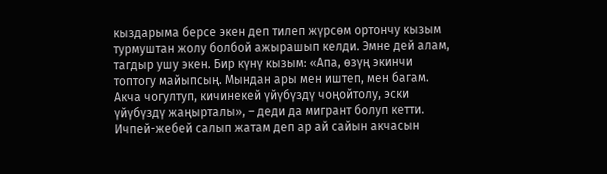кыздарыма берсе экен деп тилеп жүрсөм ортончу кызым турмуштан жолу болбой ажырашып келди. Эмне дей алам, тагдыр ушу экен. Бир күнү кызым: «Апа, өзүң экинчи топтогу майыпсың. Мындан ары мен иштеп, мен багам. Акча чогултуп, кичинекей үйүбүздү чоңойтолу, эски үйүбүздү жаңырталы», – деди да мигрант болуп кетти. Ичпей-жебей салып жатам деп ар ай сайын акчасын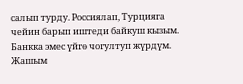салып турду. Россиялап, Турцияга чейин барып иштеди байкуш кызым. Банкка эмес үйгө чогултуп жүрдүм. Жашым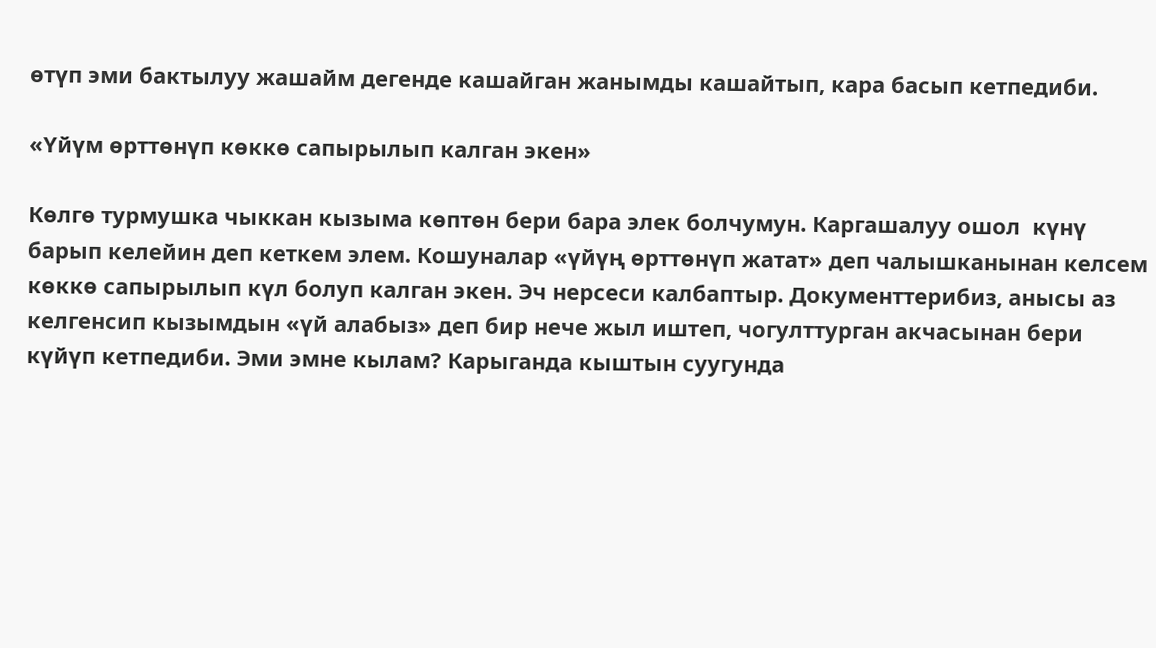өтүп эми бактылуу жашайм дегенде кашайган жанымды кашайтып, кара басып кетпедиби.

«Үйүм өрттөнүп көккө сапырылып калган экен»

Көлгө турмушка чыккан кызыма көптөн бери бара элек болчумун. Каргашалуу ошол  күнү барып келейин деп кеткем элем. Кошуналар «үйүң өрттөнүп жатат» деп чалышканынан келсем көккө сапырылып күл болуп калган экен. Эч нерсеси калбаптыр. Документтерибиз, анысы аз келгенсип кызымдын «үй алабыз» деп бир нече жыл иштеп, чогулттурган акчасынан бери күйүп кетпедиби. Эми эмне кылам? Карыганда кыштын суугунда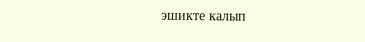эшикте калып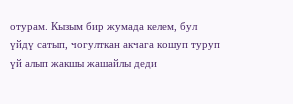отурам. Кызым бир жумада келем, бул үйдү сатып, чогулткан акчага кошуп туруп үй алып жакшы жашайлы деди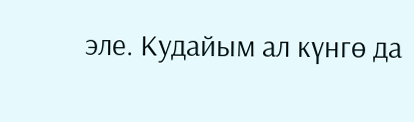эле. Кудайым ал күнгө да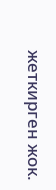жеткирген жок.